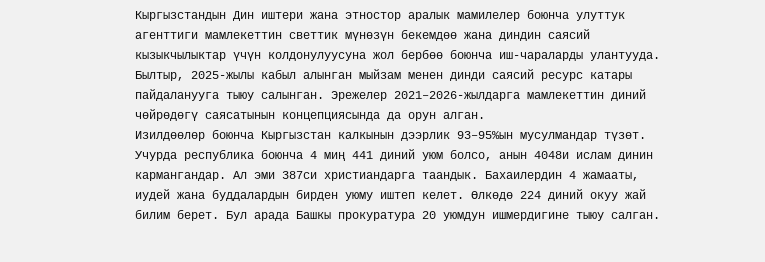Кыргызстандын Дин иштери жана этностор аралык мамилелер боюнча улуттук агенттиги мамлекеттин светтик мүнөзүн бекемдөө жана диндин саясий кызыкчылыктар үчүн колдонулуусуна жол бербөө боюнча иш-чараларды улантууда. Былтыр, 2025-жылы кабыл алынган мыйзам менен динди саясий ресурс катары пайдаланууга тыюу салынган. Эрежелер 2021–2026-жылдарга мамлекеттин диний чөйрөдөгү саясатынын концепциясында да орун алган.
Изилдөөлөр боюнча Кыргызстан калкынын дээрлик 93–95%ын мусулмандар түзөт. Учурда республика боюнча 4 миң 441 диний уюм болсо, анын 4048и ислам динин кармангандар. Ал эми 387си христиандарга таандык. Бахаилердин 4 жамааты, иудей жана буддалардын бирден уюму иштеп келет. Өлкөдө 224 диний окуу жай билим берет. Бул арада Башкы прокуратура 20 уюмдун ишмердигине тыюу салган.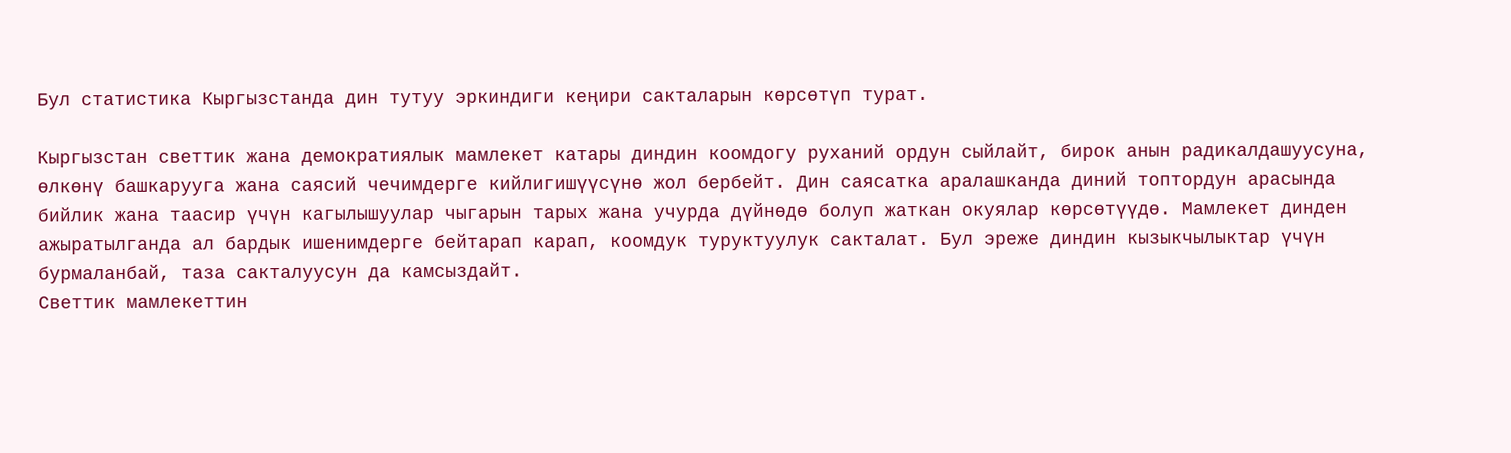Бул статистика Кыргызстанда дин тутуу эркиндиги кеңири сакталарын көрсөтүп турат.

Кыргызстан светтик жана демократиялык мамлекет катары диндин коомдогу руханий ордун сыйлайт, бирок анын радикалдашуусуна, өлкөнү башкарууга жана саясий чечимдерге кийлигишүүсүнө жол бербейт. Дин саясатка аралашканда диний топтордун арасында бийлик жана таасир үчүн кагылышуулар чыгарын тарых жана учурда дүйнөдө болуп жаткан окуялар көрсөтүүдө. Мамлекет динден ажыратылганда ал бардык ишенимдерге бейтарап карап, коомдук туруктуулук сакталат. Бул эреже диндин кызыкчылыктар үчүн бурмаланбай, таза сакталуусун да камсыздайт.
Светтик мамлекеттин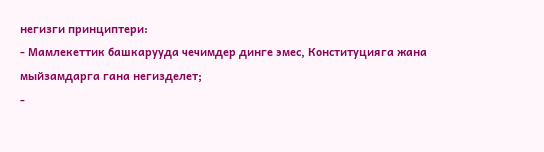негизги принциптери:
- Мамлекеттик башкарууда чечимдер динге эмес, Конституцияга жана мыйзамдарга гана негизделет;
-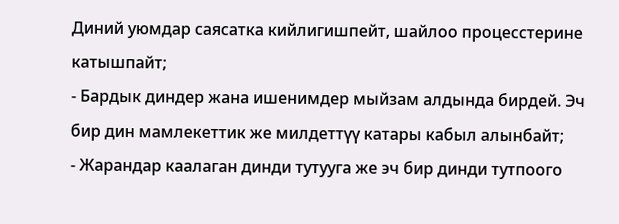Диний уюмдар саясатка кийлигишпейт, шайлоо процесстерине катышпайт;
- Бардык диндер жана ишенимдер мыйзам алдында бирдей. Эч бир дин мамлекеттик же милдеттүү катары кабыл алынбайт;
- Жарандар каалаган динди тутууга же эч бир динди тутпоого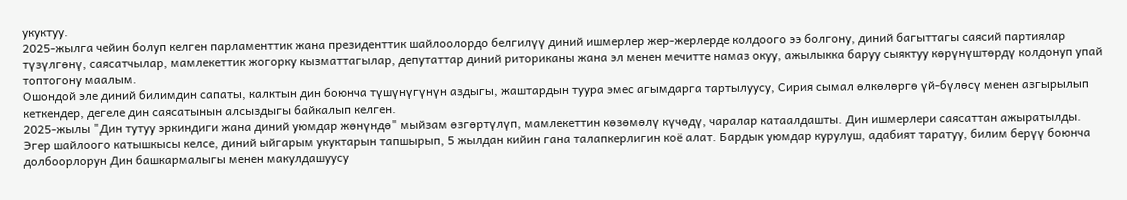укуктуу.
2025-жылга чейин болуп келген парламенттик жана президенттик шайлоолордо белгилүү диний ишмерлер жер-жерлерде колдоого ээ болгону, диний багыттагы саясий партиялар түзүлгөнү, саясатчылар, мамлекеттик жогорку кызматтагылар, депутаттар диний риториканы жана эл менен мечитте намаз окуу, ажылыкка баруу сыяктуу көрүнүштөрдү колдонуп упай топтогону маалым.
Ошондой эле диний билимдин сапаты, калктын дин боюнча түшүнүгүнүн аздыгы, жаштардын туура эмес агымдарга тартылуусу, Сирия сымал өлкөлөргө үй-бүлөсү менен азгырылып кеткендер, дегеле дин саясатынын алсыздыгы байкалып келген.
2025-жылы "Дин тутуу эркиндиги жана диний уюмдар жөнүндө" мыйзам өзгөртүлүп, мамлекеттин көзөмөлү күчөдү, чаралар катаалдашты. Дин ишмерлери саясаттан ажыратылды. Эгер шайлоого катышкысы келсе, диний ыйгарым укуктарын тапшырып, 5 жылдан кийин гана талапкерлигин коё алат. Бардык уюмдар курулуш, адабият таратуу, билим берүү боюнча долбоорлорун Дин башкармалыгы менен макулдашуусу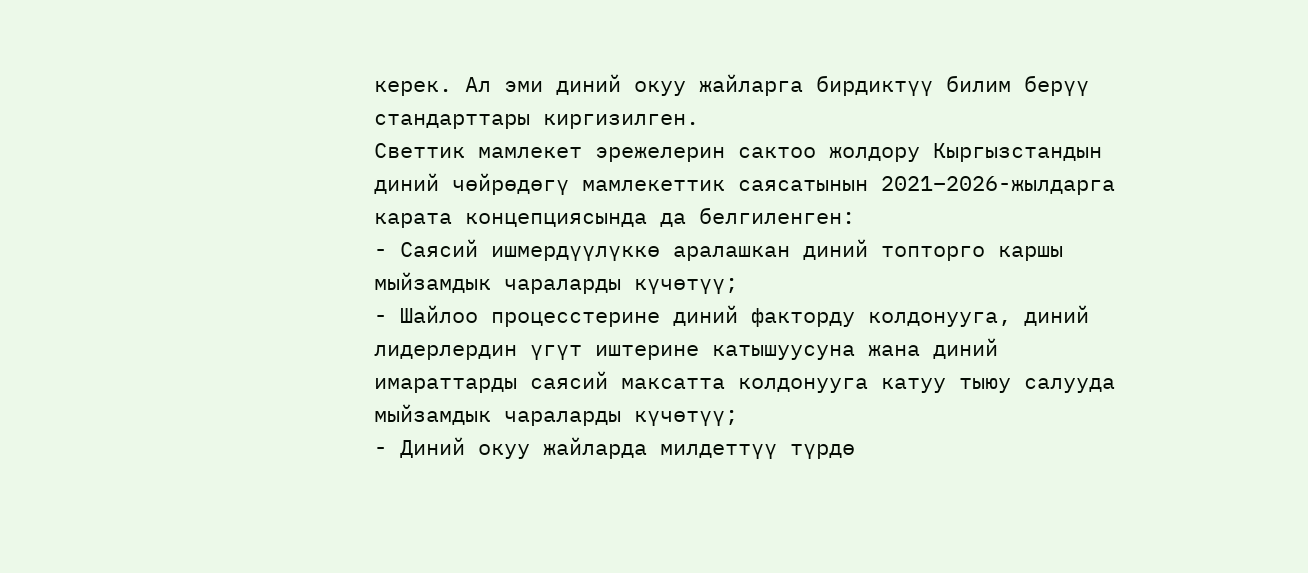керек. Ал эми диний окуу жайларга бирдиктүү билим берүү стандарттары киргизилген.
Светтик мамлекет эрежелерин сактоо жолдору Кыргызстандын диний чөйрөдөгү мамлекеттик саясатынын 2021–2026-жылдарга карата концепциясында да белгиленген:
- Саясий ишмердүүлүккө аралашкан диний топторго каршы мыйзамдык чараларды күчөтүү;
- Шайлоо процесстерине диний факторду колдонууга, диний лидерлердин үгүт иштерине катышуусуна жана диний имараттарды саясий максатта колдонууга катуу тыюу салууда мыйзамдык чараларды күчөтүү;
- Диний окуу жайларда милдеттүү түрдө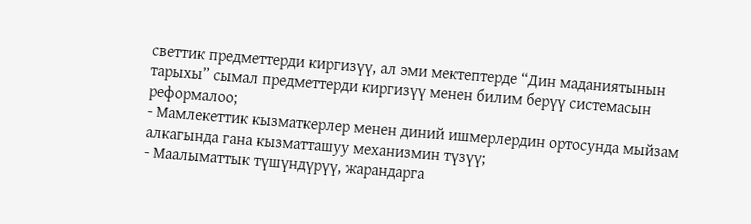светтик предметтерди киргизүү, ал эми мектептерде “Дин маданиятынын тарыхы” сымал предметтерди киргизүү менен билим берүү системасын реформалоо;
- Мамлекеттик кызматкерлер менен диний ишмерлердин ортосунда мыйзам алкагында гана кызматташуу механизмин түзүү;
- Маалыматтык түшүндүрүү, жарандарга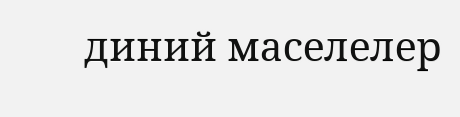диний маселелер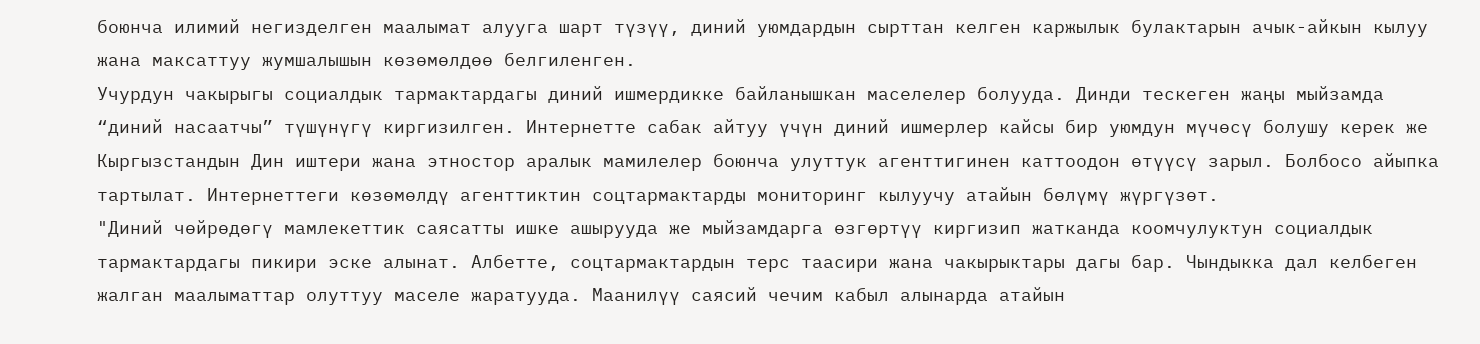боюнча илимий негизделген маалымат алууга шарт түзүү, диний уюмдардын сырттан келген каржылык булактарын ачык-айкын кылуу жана максаттуу жумшалышын көзөмөлдөө белгиленген.
Учурдун чакырыгы социалдык тармактардагы диний ишмердикке байланышкан маселелер болууда. Динди тескеген жаңы мыйзамда “диний насаатчы” түшүнүгү киргизилген. Интернетте сабак айтуу үчүн диний ишмерлер кайсы бир уюмдун мүчөсү болушу керек же Кыргызстандын Дин иштери жана этностор аралык мамилелер боюнча улуттук агенттигинен каттоодон өтүүсү зарыл. Болбосо айыпка тартылат. Интернеттеги көзөмөлдү агенттиктин соцтармактарды мониторинг кылуучу атайын бөлүмү жүргүзөт.
"Диний чөйрөдөгү мамлекеттик саясатты ишке ашырууда же мыйзамдарга өзгөртүү киргизип жатканда коомчулуктун социалдык тармактардагы пикири эске алынат. Албетте, соцтармактардын терс таасири жана чакырыктары дагы бар. Чындыкка дал келбеген жалган маалыматтар олуттуу маселе жаратууда. Маанилүү саясий чечим кабыл алынарда атайын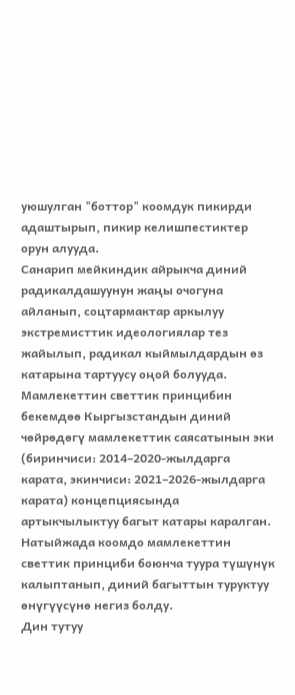уюшулган "боттор" коомдук пикирди адаштырып, пикир келишпестиктер орун алууда.
Санарип мейкиндик айрыкча диний радикалдашуунун жаңы очогуна айланып, соцтармактар аркылуу экстремисттик идеологиялар тез жайылып, радикал кыймылдардын өз катарына тартуусу оңой болууда. Мамлекеттин светтик принцибин бекемдөө Кыргызстандын диний чөйрөдөгү мамлекеттик саясатынын эки (биринчиси: 2014–2020-жылдарга карата, экинчиси: 2021–2026-жылдарга карата) концепциясында артыкчылыктуу багыт катары каралган. Натыйжада коомдо мамлекеттин светтик принциби боюнча туура түшүнүк калыптанып, диний багыттын туруктуу өнүгүүсүнө негиз болду.
Дин тутуу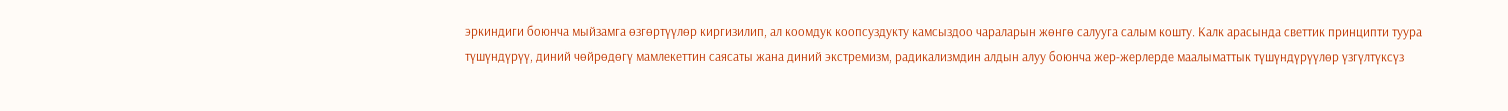эркиндиги боюнча мыйзамга өзгөртүүлөр киргизилип, ал коомдук коопсуздукту камсыздоо чараларын жөнгө салууга салым кошту. Калк арасында светтик принципти туура түшүндүрүү, диний чөйрөдөгү мамлекеттин саясаты жана диний экстремизм, радикализмдин алдын алуу боюнча жер-жерлерде маалыматтык түшүндүрүүлөр үзгүлтүксүз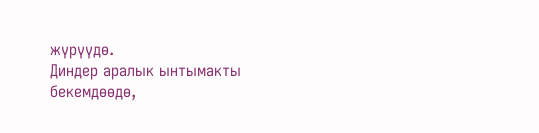жүрүүдө.
Диндер аралык ынтымакты бекемдөөдө,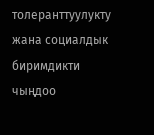толеранттуулукту жана социалдык биримдикти чыңдоо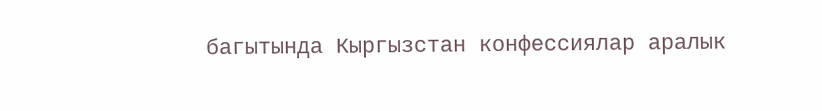багытында Кыргызстан конфессиялар аралык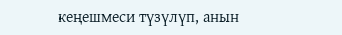кеңешмеси түзүлүп, анын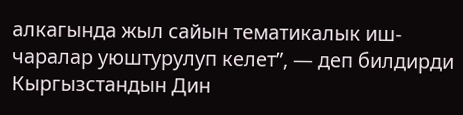алкагында жыл сайын тематикалык иш-чаралар уюштурулуп келет”, — деп билдирди Кыргызстандын Дин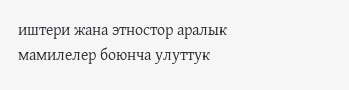иштери жана этностор аралык мамилелер боюнча улуттук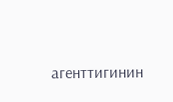агенттигинин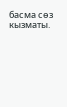басма сөз кызматы.